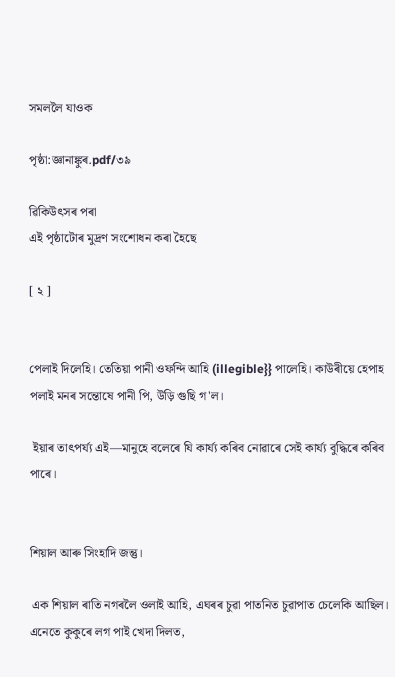সমললৈ যাওক

পৃষ্ঠা:জ্ঞানাঙ্কুৰ.pdf/৩৯

ৱিকিউৎসৰ পৰা
এই পৃষ্ঠাটোৰ মুদ্ৰণ সংশোধন কৰা হৈছে

[ ২ ]


পেলাই দিলেহি। তেতিয়া পানী ওফন্দি আহি (illegible}} পালেহি। কাউৰীয়ে হেপাহ পলাই মনৰ সন্তোষে পানী পি, উড়ি গুছি গ'ল।

 ইয়াৰ তাৎপৰ্য্য এই—মানুহে বলেৰে যি কাৰ্য্য কৰিব নোৱাৰে সেই কাৰ্য্য বুদ্ধিৰে কৰিব পাৰে।


শিয়াল আৰু সিংহাদি জন্তু।

 এক শিয়াল ৰাতি নগৰলৈ ওলাই আহি, এঘৰৰ চুৱা পাতনিত চুৱাপাত চেলেকি আছিল। এনেতে কুকুৰে লগ পাই খেদা দিলত,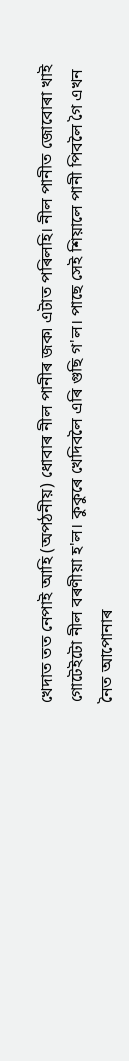খেদাত তত নেপাই আহি (অপঠনীয়) ধোবাৰ নীল পানীৰ জক৷ এটাত পৰিলহি। নীল পানীত জোবোৰা খাই গোটেইটো নীল বৰণীয়া হ'ল। কুকুৰে খেদিবলৈ এৰি গুছি গ'ল। পাছে সেই শিয়ালে পানী পিবলৈ গৈ এখন নৈত আপোনাৰ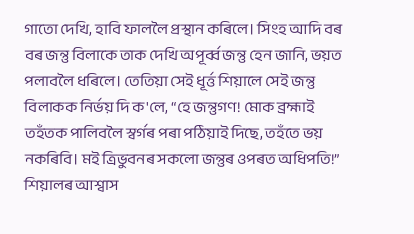গাতো দেখি, হাবি ফাললৈ প্ৰস্থান কৰিলে। সিংহ আদি বৰ বৰ জন্তু বিলাকে তাক দেখি অপূৰ্ব্ব জন্তু হেন জানি, ভয়ত পলাবলৈ ধৰিলে। তেতিয়া সেই ধূৰ্ত্ত শিয়ালে সেই জন্তু বিলাকক নিৰ্ভয় দি ক'লে, “হে জন্তুগণ! মোক ব্ৰহ্মাই তহঁতক পালিবলৈ স্বৰ্গৰ পৰা পঠিয়াই দিছে, তহঁতে ভয় নকৰিবি। মই ত্ৰিভুবনৰ সকলো জন্তুৰ ওপৰত অধিপতি!” শিয়ালৰ আশ্বাস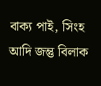বাক্য পাই, সিংহ আদি জন্তু বিলাক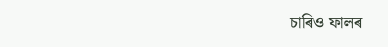চাৰিও ফালৰ